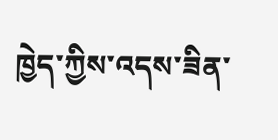ཁྱེད་ཀྱིས་འདས་ཟིན་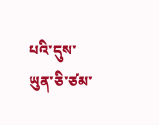པའི་དུས་ཡུན་ཅི་ཙམ་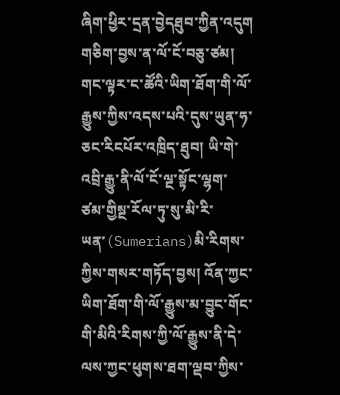ཞིག་ཕྱིར་དྲན་བྱེདཐུབ་ཀྱིན་འདུག གཅིག་བྱས་ན་ལོ་ངོ་བཅུ་ཙམ། གང་ལྟར་ང་ཚོའི་ཡིག་ཐོག་གི་ལོ་རྒྱུས་ཀྱིས་འདས་པའི་དུས་ཡུན་ཧ་ཅང་རིངཔོར་འཁྲིད་ཐུབ། ཡི་གེ་འབྲི་རྒྱུ་ནི་ལོ་ངོ་ལྔ་སྟོང་ལྷག་ཙམ་གྱིསྔ་རོལ་ཏུ་སུ་མི་རི་ཡན་(Sumerians)མི་རིགས་ཀྱིས་གསར་གཏོད་བྱས། འོན་ཀྱང་ཡིག་ཐོག་གི་ལོ་རྒྱུས་མ་བྱུང་གོང་གི་མིའི་རིགས་ཀྱི་ལོ་རྒྱུས་ནི་དེ་ལས་ཀྱང་ཕུགས་ཐག་ལྡབ་ཀྱིས་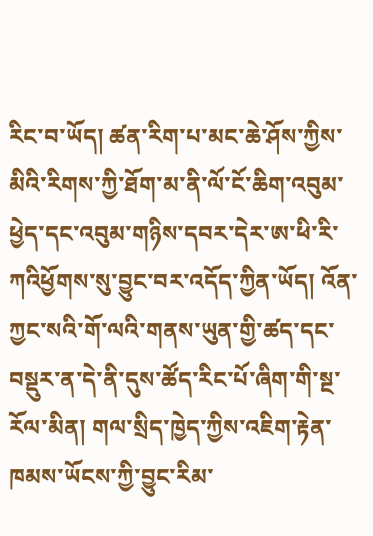རིང་བ་ཡོད། ཚན་རིག་པ་མང་ཆེ་ཤོས་ཀྱིས་མིའི་རིགས་ཀྱི་ཐོག་མ་ནི་ལོ་ངོ་ཆིག་འབུམ་ཕྱེད་དང་འབུམ་གཉིས་དབར་དེར་ཨ་ཕི་རི་ཀའིཕྱོགས་སུ་བྱུང་བར་འདོད་ཀྱིན་ཡོད། འོན་ཀྱང་སའི་གོ་ལའི་གནས་ཡུན་གྱི་ཚད་དང་བསྡུར་ན་དེ་ནི་དུས་ཚོད་རིང་པོ་ཞིག་གི་སྔ་རོལ་མིན། གལ་སྲིད་ཁྱེད་ཀྱིས་འཇིག་རྟེན་ཁམས་ཡོངས་ཀྱི་བྱུང་རིམ་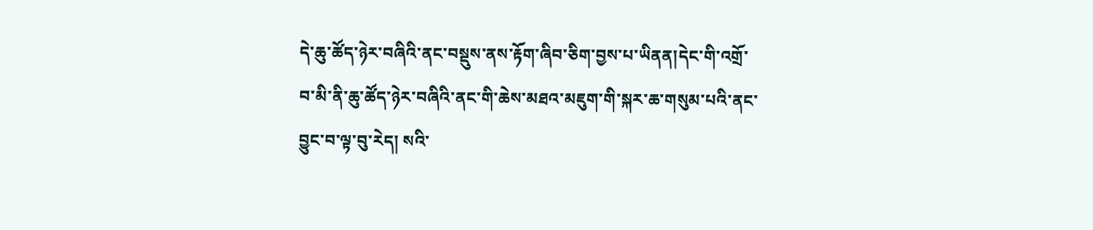དེ་ཆུ་ཚོད་ཉེར་བཞིའི་ནང་བསྡུས་ནས་རྟོག་ཞིབ་ཅིག་བྱས་པ་ཡིནན།དེང་གི་འགྲོ་བ་མི་ནི་ཆུ་ཚོད་ཉེར་བཞིའི་ནང་གི་ཆེས་མཐའ་མཇུག་གི་སྐར་ཆ་གསུམ་པའི་ནང་བྱུང་བ་ལྟ་བུ་རེད། སའི་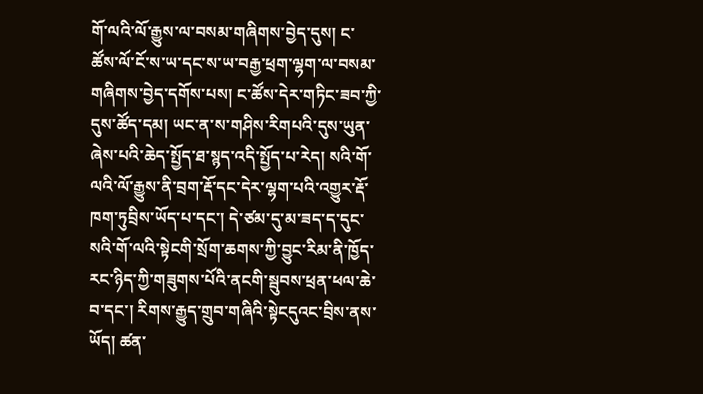གོ་ལའི་ལོ་རྒྱུས་ལ་བསམ་གཞིགས་བྱེད་དུས། ང་ཚོས་ལོ་ངོ་ས་ཡ་དང་ས་ཡ་བརྒྱ་ཕྲག་ལྷག་ལ་བསམ་གཞིགས་བྱེད་དགོས་པས། ང་ཚོས་དེར་གཏིང་ཟབ་ཀྱི་དུས་ཚོད་དམ། ཡང་ན་ས་གཤིས་རིགཔའི་དུས་ཡུན་ཞེས་པའི་ཆེད་སྤྱོད་ཐ་སྙད་འདི་སྤྱོད་པ་རེད། སའི་གོ་ལའི་ལོ་རྒྱུས་ནི་བྲག་རྡོ་དང་དེར་ལྷག་པའི་འགྱུར་རྡོ་ཁག་ཏུབྲིས་ཡོད་པ་དང་། དེ་ཙམ་དུ་མ་ཟད་ད་དུང་སའི་གོ་ལའི་སྟེངགི་སྲོག་ཆགས་ཀྱི་བྱུང་རིམ་ནི་ཁྱོད་རང་ཉིད་ཀྱི་གཟུགས་པོའི་ནངགི་སྦུབས་ཕྲན་ཕལ་ཆེ་བ་དང་། རིགས་རྒྱུད་གྲུབ་གཞིའི་སྟེངདུའང་བྲིས་ནས་ཡོད། ཚན་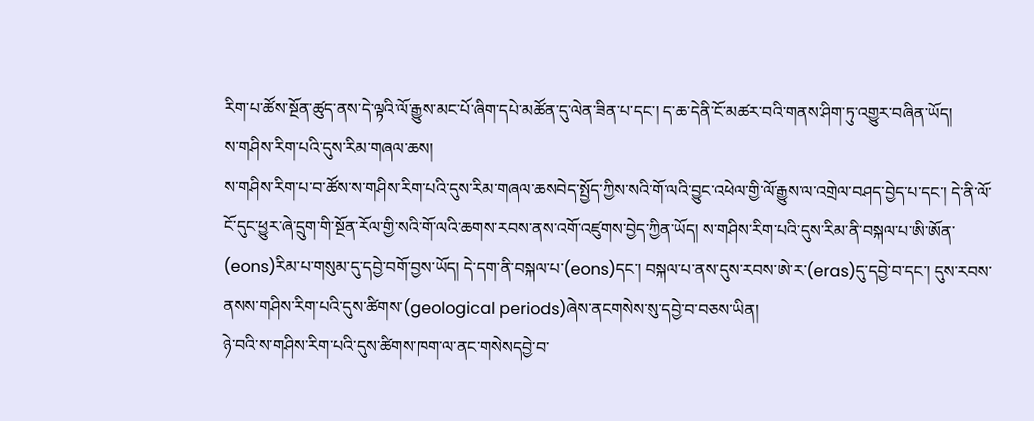རིག་པ་ཚོས་སྔོན་ཚུད་ནས་དེ་ལྟའི་ལོ་རྒྱུས་མང་པོ་ཞིག་དཔེ་མཚོན་དུ་ལེན་ཟིན་པ་དང་། ད་ཆ་དེནི་ངོ་མཚར་བའི་གནས་ཤིག་ཏུ་འགྱུར་བཞིན་ཡོད།
ས་གཤིས་རིག་པའི་དུས་རིམ་གཞལ་ཆས།
ས་གཤིས་རིག་པ་བ་ཚོས་ས་གཤིས་རིག་པའི་དུས་རིམ་གཞལ་ཆསབེད་སྤྱོད་ཀྱིས་སའི་གོ་ལའི་བྱུང་འཕེལ་གྱི་ལོ་རྒྱུས་ལ་འགྲེལ་བཤད་བྱེད་པ་དང་། དེ་ནི་ལོ་ངོ་དུང་ཕྱུར་ཞེ་དྲུག་གི་སྔོན་རོལ་གྱི་སའི་གོ་ལའི་ཆགས་རབས་ནས་འགོ་འཛུགས་བྱེད་ཀྱིན་ཡོད། ས་གཤིས་རིག་པའི་དུས་རིམ་ནི་བསྐལ་པ་ཨི་ཨོན་ (eons)རིམ་པ་གསུམ་དུ་དབྱེ་བགོ་བྱས་ཡོད། དེ་དག་ནི་བསྐལ་པ་(eons)དང་། བསྐལ་པ་ནས་དུས་རབས་ཨེ་ར་(eras)དུ་དབྱེ་བ་དང་། དུས་རབས་ནསས་གཤིས་རིག་པའི་དུས་ཚིགས་(geological periods)ཞེས་ནངགསེས་སུ་དབྱེ་བ་བཅས་ཡིན།
ཉེ་བའི་ས་གཤིས་རིག་པའི་དུས་ཚིགས་ཁག་ལ་ནང་གསེསདབྱེ་བ་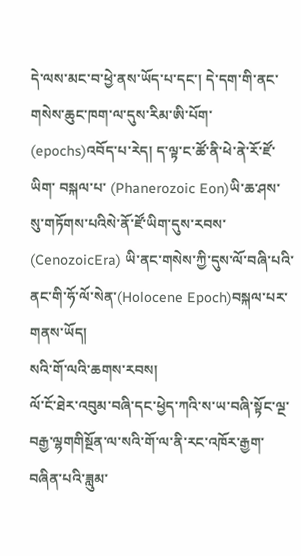དེ་ལས་མང་བ་ཕྱེ་ནས་ཡོད་པ་དང་། དེ་དག་གི་ནང་གསེས་ཆུང་ཁག་ལ་དུས་རིམ་ཨི་པོག་ (epochs)འབོད་པ་རེད། ད་ལྟ་ང་ཚོ་ནི་ཕེ་ནེ་རོ་ཛོ་ཡིག་ བསྐལ་པ་ (Phanerozoic Eon)ཡི་ཆ་ཤས་སུ་གཏོགས་པའིསེ་ནོ་ཛོ་ཡིག་དུས་རབས་ (CenozoicEra) ཡི་ནང་གསེས་ཀྱི་དུས་ལོ་བཞི་པའི་ནང་གི་ཧོ་ལོ་སེན་(Holocene Epoch)བསྐལ་པར་གནས་ཡོད།
སའི་གོ་ལའི་ཆགས་རབས།
ལོ་ངོ་ཐེར་འབུམ་བཞི་དང་ཕྱེད་ཀའི་ས་ཡ་བཞི་སྟོང་ལྔ་བརྒྱ་ལྷགགིསྔོན་ལ་སའི་གོ་ལ་ནི་རང་འཁོར་རྒྱག་བཞིན་པའི་ཟླུམ་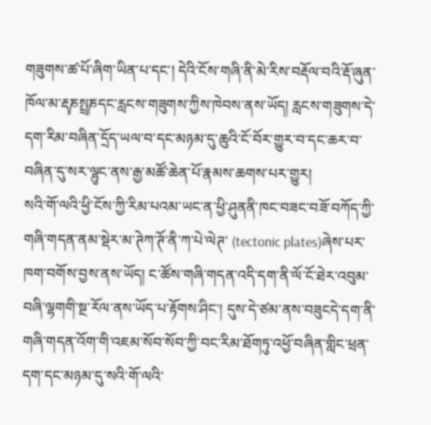གཟུགས་ཚ་པོ་ཞིག་ཡིན་པ་དང་། དེའི་ངོས་གཞི་ནི་མེ་རིས་བརྡོལ་བའི་རྡོ་ཞུན་ཁོལ་མ་རྡཎསྤྲཎདང་རླངས་གཟུགས་ཀྱིས་ཁེབས་ནས་ཡོད། རླངས་གཟུགས་དེ་དག་རིམ་བཞིན་དྲོད་ཡལ་བ་དང་མཉམ་དུ་ཆུའི་ངོ་བོར་གྱུར་བ་དང་ཆར་བ་བཞིན་དུ་སར་ལྷུང་ནས་རྒྱ་མཚོ་ཆེན་པོ་རྣམས་ཆགས་པར་གྱུར།
སའི་གོ་ལའི་ཕྱི་ངོས་ཀྱི་རིམ་པའམ་ཡང་ན་ཕྱི་ཤུནནི་ཁང་བཟང་བཟོ་བཀོད་ཀྱི་གཞི་གདན་ནམ་སྡེར་མ་ཊེཀ་ཊོ་ནི་ཀ་པེ་ལེཊ་ (tectonic plates)ཞེས་པར་ཁག་བགོས་བྱས་ནས་ཡོད། ང་ཚོས་གཞི་གདན་འདི་དག་ནི་ལོ་ངོ་ཐེར་འབུམ་བཞི་ལྷགགི་སྔ་རོལ་ནས་ཡོད་པ་རྟོགས་ཤིང་། དུས་དེ་ཙམ་ནས་བཟུངདེ་དག་ནི་གཞི་གདན་འོག་གི་འཇམ་སོབ་སོབ་ཀྱི་བང་རིམ་ཐོགཏུ་འཕྱོ་བཞིན་གླིང་ཕྲན་དག་དང་མཉམ་དུ་སའི་གོ་ལའི་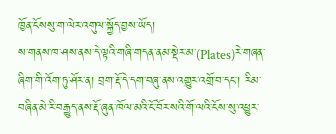ཁྱོན་ངོསསུ་ག་ལེར་འགུལ་སྐྱོད་བྱས་ཡོད།
ས་གནས་ཁ་ཤས་ནས་དེ་ལྟའི་གཞི་གདན་ནམ་སྡེར་མ་(Plates)རེ་གཞན་ཞིག་གི་འོག་ཏུ་ཤོར་ན། བྲག་རྡོ་དེ་དག་བཞུ་ནས་འགྱུར་འགྲོ་བ་དང་། རིམ་བཞིན་མེ་རི་བརྒྱུད་ནས་རྡོ་ཞུན་ཁོལ་མའི་ངོ་བོར་སའི་གོ་ལའི་ངོས་སུ་འཕྱུར་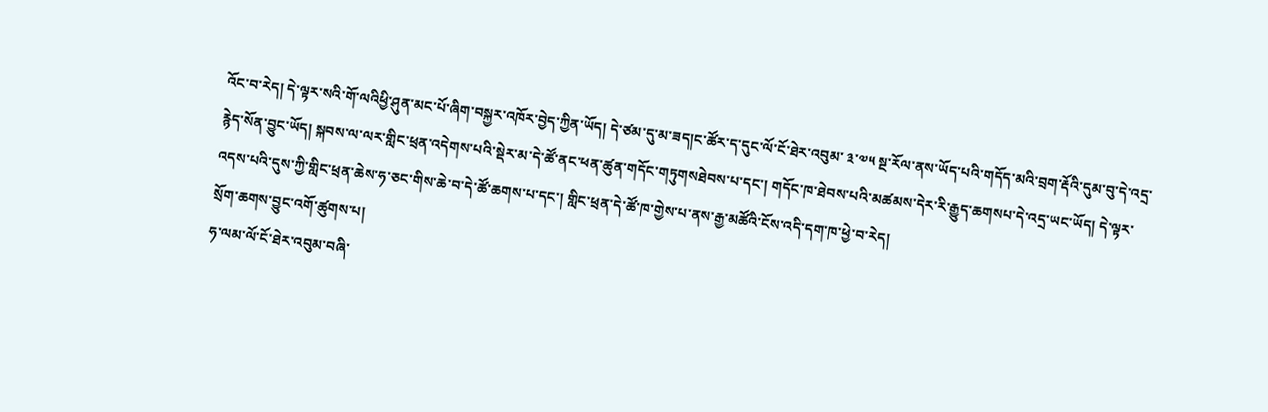འོང་བ་རེད། དེ་ལྟར་སའི་གོ་ལའིཕྱི་ཤུན་མང་པོ་ཞིག་བསྐྱར་འཁོར་བྱེད་ཀྱིན་ཡོད། དེ་ཙམ་དུ་མ་ཟད།ང་ཚོར་ད་དུང་ལོ་ངོ་ཐེར་འབུམ་ ༣་༧༥ སྔ་རོལ་ནས་ཡོད་པའི་གདོད་མའི་བྲག་རྡོའི་དུམ་བུ་དེ་འདྲ་རྙེད་སོན་བྱུང་ཡོད། སྐབས་ལ་ལར་གླིང་ཕྲན་འདེགས་པའི་སྡེར་མ་དེ་ཚོ་ནང་ཕན་ཚུན་གདོང་གཏུགསཐེབས་པ་དང་། གདོང་ཁ་ཐེབས་པའི་མཚམས་དེར་རི་རྒྱུད་ཆགསཔ་དེ་འདྲ་ཡང་ཡོད། དེ་ལྟར་འདས་པའི་དུས་ཀྱི་གླིང་ཕྲན་ཆེས་ཧ་ཅང་གིས་ཆེ་བ་དེ་ཚོ་ཆགས་པ་དང་། གླིང་ཕྲན་དེ་ཚོ་ཁ་གྱེས་པ་ནས་རྒྱ་མཚོའི་ངོས་འདི་དག་ཁ་ཕྱེ་བ་རེད།
སྲོག་ཆགས་བྱུང་འགོ་ཚུགས་པ།
ཧ་ལམ་ལོ་ངོ་ཐེར་འབུམ་བཞི་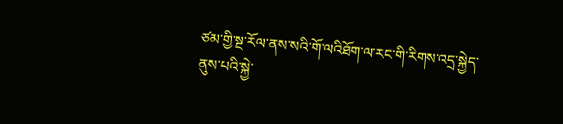ཙམ་གྱི་སྔ་རོལ་ནས་སའི་གོ་ལའིཐོག་ལ་རང་གི་རིགས་འདྲ་སྐྱེད་ནུས་པའི་སྐྱེ་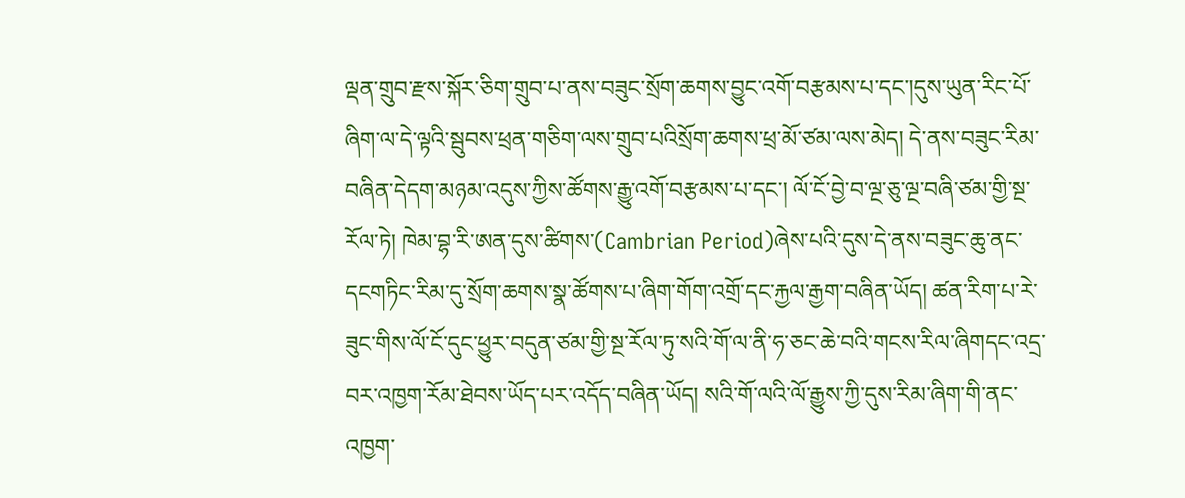ལྡན་གྲུབ་རྫས་སྐོར་ཅིག་གྲུབ་པ་ནས་བཟུང་སྲོག་ཆགས་བྱུང་འགོ་བརྩམས་པ་དང་།དུས་ཡུན་རིང་པོ་ཞིག་ལ་དེ་ལྟའི་སྦུབས་ཕྲན་གཅིག་ལས་གྲུབ་པའིསྲོག་ཆགས་ཕྲ་མོ་ཙམ་ལས་མེད། དེ་ནས་བཟུང་རིམ་བཞིན་དེདག་མཉམ་འདུས་ཀྱིས་ཚོགས་རྒྱུ་འགོ་བརྩམས་པ་དང་། ལོ་ངོ་བྱེ་བ་ལྔ་ཅུ་ལྔ་བཞི་ཙམ་གྱི་སྔ་རོལ་ཏེ། ཁེམ་བྷ་རི་ཨན་དུས་ཚིགས་(Cambrian Period)ཞེས་པའི་དུས་དེ་ནས་བཟུང་ཆུ་ནང་དངགཏིང་རིམ་དུ་སྲོག་ཆགས་སྣ་ཚོགས་པ་ཞིག་གོག་འགྲོ་དང་རྐྱལ་རྒྱག་བཞིན་ཡོད། ཚན་རིག་པ་རེ་ཟུང་གིས་ལོ་ངོ་དུང་ཕྱུར་བདུན་ཙམ་གྱི་སྔ་རོལ་ཏུ་སའི་གོ་ལ་ནི་ཧ་ཅང་ཆེ་བའི་གངས་རིལ་ཞིགདང་འདྲ་བར་འཁྱག་རོམ་ཐེབས་ཡོད་པར་འདོད་བཞིན་ཡོད། སའི་གོ་ལའི་ལོ་རྒྱུས་ཀྱི་དུས་རིམ་ཞིག་གི་ནང་འཁྱག་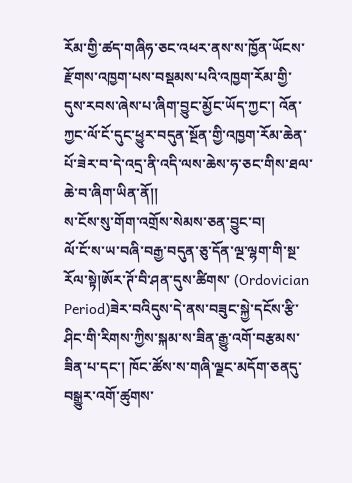རོམ་གྱི་ཚད་གཞིཧ་ཅང་འཕར་ནས་ས་ཁྱོན་ཡོངས་རྫོགས་འཁྱག་པས་བསྡམས་པའི་འཁྱག་རོམ་གྱི་དུས་རབས་ཞེས་པ་ཞིག་བྱུང་མྱོང་ཡོད་ཀྱང་། འོན་ཀྱང་ལོ་ངོ་དུང་ཕྱུར་བདུན་སྔོན་གྱི་འཁྱག་རོམ་ཆེན་པོ་ཟེར་བ་དེ་འདྲ་ནི་འདི་ལས་ཆེས་ཧ་ཅང་གིས་ཐལ་ཆེ་བ་ཞིག་ཡིན་ནོ།།
ས་ངོས་སུ་གོག་འགྲོས་སེམས་ཅན་བྱུང་བ།
ལོ་ངོ་ས་ཡ་བཞི་བརྒྱ་བདུན་ཅུ་དོན་ལྔ་ལྷག་གི་སྔ་རོལ་སྟེ།ཨོར་ཊོ་བི་ཤན་དུས་ཚིགས་ (Ordovician Period)ཟེར་བའིདུས་དེ་ནས་བཟུང་སྐྱེ་དངོས་རྩི་ཤིང་གི་རིགས་ཀྱིས་སྐམ་ས་ཟིན་རྒྱུ་འགོ་བརྩམས་ཟིན་པ་དང་། ཁོང་ཚོས་ས་གཞི་ལྗང་མདོག་ཅནདུ་བསྒྱུར་འགོ་ཚུགས་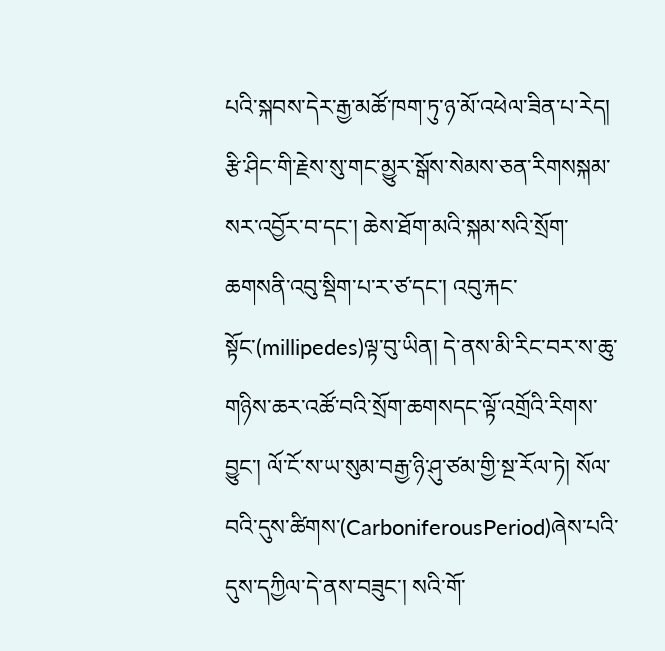པའི་སྐབས་དེར་རྒྱ་མཚོ་ཁག་ཏུ་ཉ་མོ་འཕེལ་ཟིན་པ་རེད། རྩི་ཤིང་གི་རྗེས་སུ་གང་མྱུར་སྒོས་སེམས་ཅན་རིགསསྐམ་སར་འབྱོར་བ་དང་། ཆེས་ཐོག་མའི་སྐམ་སའི་སྲོག་ཆགསནི་འབུ་སྡིག་པ་ར་ཙ་དང་། འབུ་རྐང་སྟོང་(millipedes)ལྟ་བུ་ཡིན། དེ་ནས་མི་རིང་བར་ས་ཆུ་གཉིས་ཆར་འཚོ་བའི་སྲོག་ཆགསདང་ལྟོ་འགྲོའི་རིགས་བྱུང་། ལོ་ངོ་ས་ཡ་སུམ་བརྒྱ་ཉི་ཤུ་ཙམ་གྱི་སྔ་རོལ་ཏེ། སོལ་བའི་དུས་ཚིགས་(CarboniferousPeriod)ཞེས་པའི་དུས་དཀྱིལ་དེ་ནས་བཟུང་། སའི་གོ་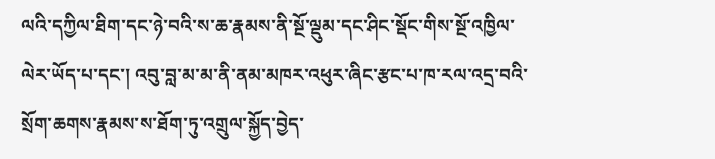ལའི་དཀྱིལ་ཐིག་དང་ཉེ་བའི་ས་ཆ་རྣམས་ནི་སྔོ་ལྡུམ་དང་ཤིང་སྡོང་གིས་སྔོ་འཁྱིལ་ལེར་ཡོད་པ་དང་། འབུ་བླ་མ་མ་ནི་ནམ་མཁར་འཕུར་ཞིང་རྩང་པ་ཁ་རལ་འདྲ་བའི་སྲོག་ཆགས་རྣམས་ས་ཐོག་ཏུ་འགྲུལ་སྐྱོད་བྱེད་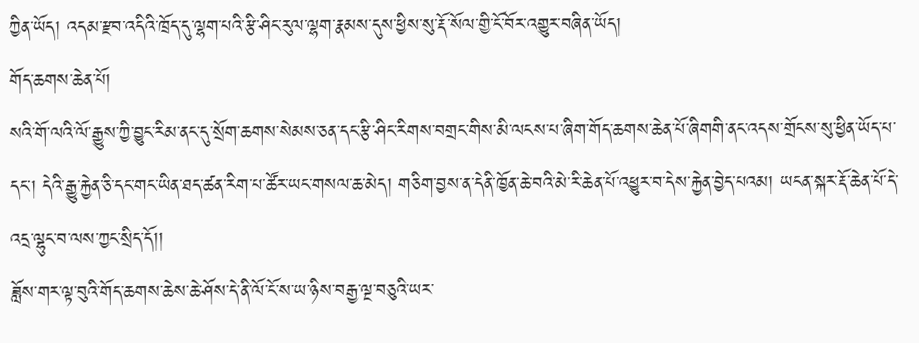ཀྱིན་ཡོད། འདམ་རྫབ་འདིའི་ཁྲོད་དུ་ལྷག་པའི་རྩི་ཤིང་རུལ་ལྷག་རྣམས་དུས་ཕྱིས་སུ་རྡོ་སོལ་གྱི་ངོ་བོར་འགྱུར་བཞིན་ཡོད།
གོད་ཆགས་ཆེན་པོ།
སའི་གོ་ལའི་ལོ་རྒྱུས་ཀྱི་བྱུང་རིམ་ནང་དུ་སྲོག་ཆགས་སེམས་ཅན་དང་རྩི་ཤིང་རིགས་བགྲང་གིས་མི་ལངས་པ་ཞིག་གོད་ཆགས་ཆེན་པོ་ཞིགགི་ནང་འདས་གྲོངས་སུ་ཕྱིན་ཡོད་པ་དང་། དེའི་རྒྱུ་རྐྱེན་ཅི་དང་གང་ཡིན་ཐད་ཚན་རིག་པ་ཚོར་ཡང་གསལ་ཆ་མེད། གཅིག་བྱས་ན་དེནི་ཁྱོན་ཆེ་བའི་མེ་རི་ཆེན་པོ་འཕྱུར་བ་དེས་རྐྱེན་བྱེད་པའམ། ཡངན་སྐར་རྡོ་ཆེན་པོ་དེ་འདྲ་ལྷུང་བ་ལས་ཀྱང་སྲིད་དོ།།
ཟློས་གར་ལྟ་བུའི་གོད་ཆགས་ཆེས་ཆེ་ཤོས་དེ་ནི་ལོ་ངོ་ས་ཡ་ཉིས་བརྒྱ་ལྔ་བཅུའི་ཡར་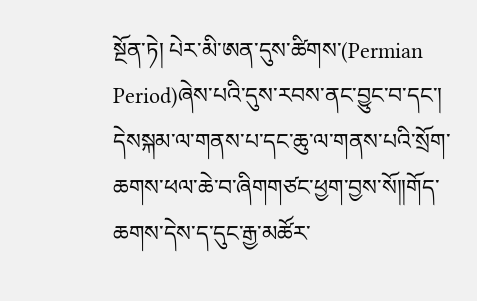སྔོན་ཏེ། པེར་མི་ཨན་དུས་ཚིགས་(Permian Period)ཞེས་པའི་དུས་རབས་ནང་བྱུང་བ་དང་། དེསསྐམ་ལ་གནས་པ་དང་ཆུ་ལ་གནས་པའི་སྲོག་ཆགས་ཕལ་ཆེ་བ་ཞིགགཙང་ཕྱག་བྱས་སོ།།གོད་ཆགས་དེས་ད་དུང་རྒྱ་མཚོར་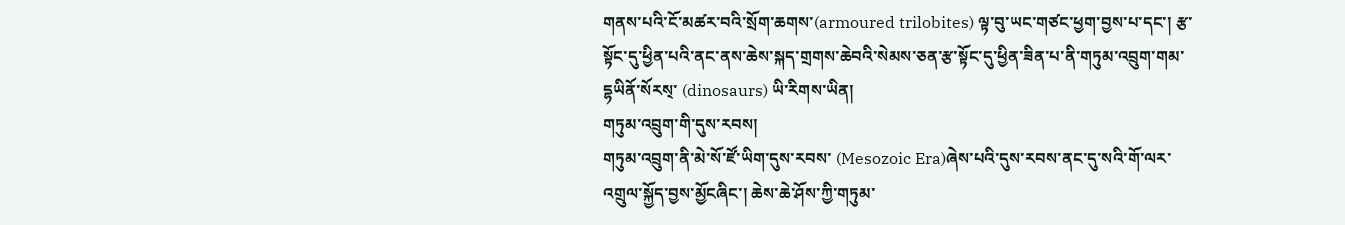གནས་པའི་ངོ་མཚར་བའི་སྲོག་ཆགས་(armoured trilobites) ལྟ་བུ་ཡང་གཙང་ཕྱག་བྱས་པ་དང་། རྩ་སྟོང་དུ་ཕྱིན་པའི་ནང་ནས་ཆེས་སྐད་གྲགས་ཆེབའི་སེམས་ཅན་རྩ་སྟོང་དུ་ཕྱིན་ཟིན་པ་ནི་གཏུམ་འབྲུག་གམ་དྷཡིནོ་སོརས྄་ (dinosaurs) ཡི་རིགས་ཡིན།
གཏུམ་འབྲུག་གི་དུས་རབས།
གཏུམ་འབྲུག་ནི་མེ་སོ་ཛོ་ཡིག་དུས་རབས་ (Mesozoic Era)ཞེས་པའི་དུས་རབས་ནང་དུ་སའི་གོ་ལར་འགྲུལ་སྐྱོད་བྱས་མྱོངཞིང་། ཆེས་ཆེ་ཤོས་ཀྱི་གཏུམ་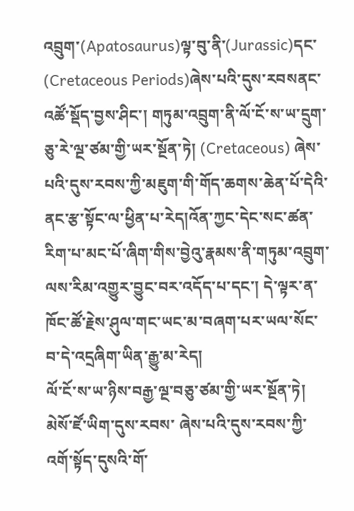འབྲུག་(Apatosaurus)ལྟ་བུ་ནི་(Jurassic)དང་ (Cretaceous Periods)ཞེས་པའི་དུས་རབསནང་འཚོ་སྡོད་བྱས་ཤིང་། གཏུམ་འབྲུག་ནི་ལོ་ངོ་ས་ཡ་དྲུག་ཅུ་རེ་ལྔ་ཙམ་གྱི་ཡར་སྔོན་ཏེ། (Cretaceous) ཞེས་པའི་དུས་རབས་ཀྱི་མཇུག་གི་གོད་ཆགས་ཆེན་པོ་དེའི་ནང་རྩ་སྟོང་ལ་ཕྱིན་པ་རེད།འོན་ཀྱང་དེང་སང་ཚན་རིག་པ་མང་པོ་ཞིག་གིས་བྱེའུ་རྣམས་ནི་གཏུམ་འབྲུག་ལས་རིམ་འགྱུར་བྱུང་བར་འདོད་པ་དང་། དེ་ལྟར་ན་ཁོང་ཚོ་རྗེས་ཤུལ་གང་ཡང་མ་བཞག་པར་ཡལ་སོང་བ་དེ་འདྲཞིག་ཡིན་རྒྱུ་མ་རེད།
ལོ་ངོ་ས་ཡ་ཉིས་བརྒྱ་ལྔ་བཅུ་ཙམ་གྱི་ཡར་སྔོན་ཏེ། མེསོ་ཛོ་ཡིག་དུས་རབས་ ཞེས་པའི་དུས་རབས་ཀྱི་འགོ་སྟོད་དུསའི་གོ་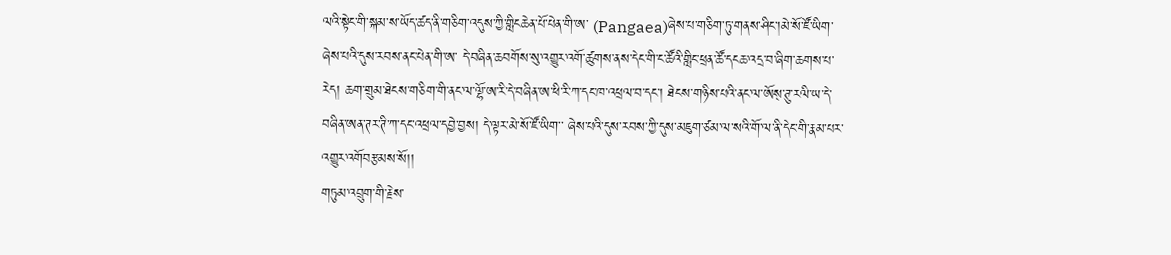ལའི་སྟེང་གི་སྐམ་ས་ཡོད་ཚད་ནི་གཅིག་འདུས་ཀྱི་གླིངཆེན་པོ་པེན་གི་ཨ་ (Pangaea)ཞེས་པ་གཅིག་ཏུ་གནས་ཤིང་།མེ་སོ་ཛོ་ཡིག་ཞེས་པའི་དུས་རབས་ནང་པེན་གི་ཨ་ དེ་བཞིན་ཆབགོས་སུ་འགྱུར་འགོ་ཚུགས་ནས་དེང་གི་ང་ཚོའི་གླིང་ཕྲན་ཚོ་དངཆ་འདྲ་བ་ཞིག་ཆགས་པ་རེད། ཆག་གྲུམ་ཐེངས་གཅིག་གི་ནང་ལ་ལྷོ་ཨ་རི་དེ་བཞིན་ཨ་ཕི་རི་ཀ་དང་ཁ་འཕྲལ་བ་དང་། ཐེངས་གཉིས་པའི་ནང་ལ་ཨོས྄་ཊུ་རལི་ཡ་དེ་བཞིན་ཨན་ཊར་ཊི་ཀ་དང་འཕྲལ་དབྱེ་བྱས། དེ་ལྟར་མེ་སོ་ཛོ་ཡིག་་ ཞེས་པའི་དུས་རབས་ཀྱི་དུས་མཇུག་ཙམ་ལ་སའི་གོ་ལ་ནི་དེང་གི་རྣམ་པར་འགྱུར་འགོབརྩམས་སོ།།
གཏུམ་འབྲུག་གི་རྗེས་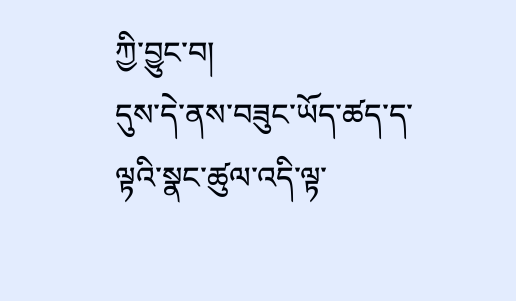ཀྱི་བྱུང་བ།
དུས་དེ་ནས་བཟུང་ཡོད་ཚད་ད་ལྟའི་སྣང་ཚུལ་འདི་ལྟ་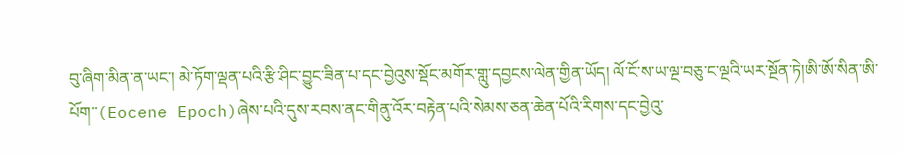བུ་ཞིག་མིན་ན་ཡང་། མེ་ཏོག་ལྡན་པའི་རྩི་ཤིང་བྱུང་ཟིན་པ་དང་བྱེའུས་སྡོང་མགོར་གླུ་དབྱངས་ལེན་གྱིན་ཡོད། ལོ་ངོ་ས་ཡ་ལྔ་བཅུ་ང་ལྔའི་ཡར་སྔོན་ཏེ།ཨི་ཨོ་སིན་ཨི་པོག་་(Eocene Epoch)ཞེས་པའི་དུས་རབས་ནང་གིནུ་འོར་བརྟེན་པའི་སེམས་ཅན་ཆེན་པོའི་རིགས་དང་བྱེའུ་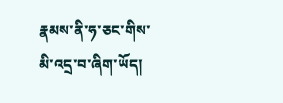རྣམས་ནི་ཧ་ཅང་གིས་མི་འདྲ་བ་ཞིག་ཡོད།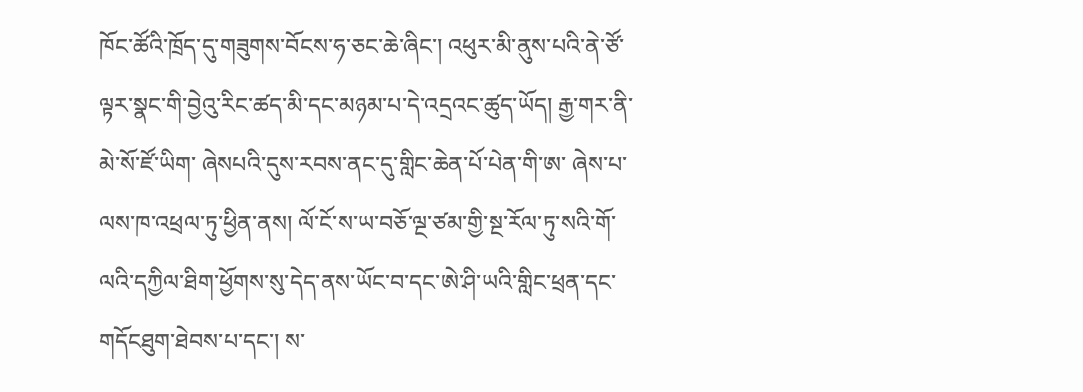ཁོང་ཚོའི་ཁྲོད་དུ་གཟུགས་བོངས་ཧ་ཅང་ཆེ་ཞིང་། འཕུར་མི་ནུས་པའི་ནེ་ཙོ་ལྟར་སྣང་གི་བྱེའུ་རིང་ཚད་མི་དང་མཉམ་པ་དེ་འདྲའང་ཚུད་ཡོད། རྒྱ་གར་ནི་མེ་སོ་ཛོ་ཡིག་ ཞེསཔའི་དུས་རབས་ནང་དུ་གླིང་ཆེན་པོ་པེན་གི་ཨ་ ཞེས་པ་ལས་ཁ་འཕྲལ་ཏུ་ཕྱིན་ནས། ལོ་ངོ་ས་ཡ་བཅོ་ལྔ་ཙམ་གྱི་སྔ་རོལ་ཏུ་སའི་གོ་ལའི་དཀྱིལ་ཐིག་ཕྱོགས་སུ་དེད་ནས་ཡོང་བ་དང་ཨེ་ཤི་ཡའི་གླིང་ཕྲན་དང་གདོངཐུག་ཐེབས་པ་དང་། ས་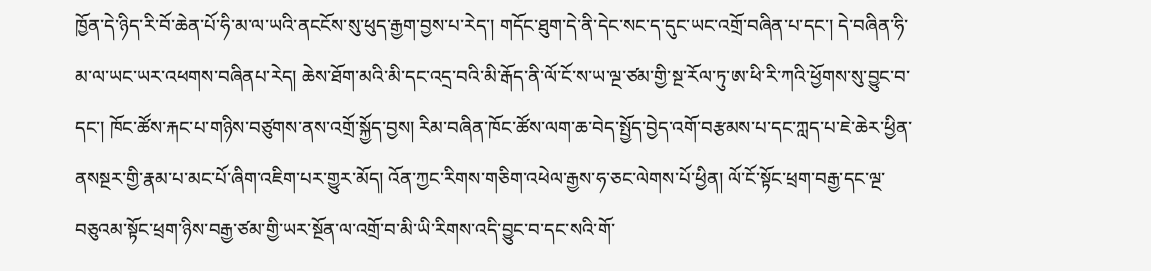ཁྱོན་དེ་ཉིད་རི་བོ་ཆེན་པོ་ཧི་མ་ལ་ཡའི་ནངངོས་སུ་ཕུད་རྒྱག་བྱས་པ་རེད་། གདོང་ཐུག་དེ་ནི་དེང་སང་ད་དུང་ཡང་འགྲོ་བཞིན་པ་དང་། དེ་བཞིན་ཧི་མ་ལ་ཡང་ཡར་འཕགས་བཞིནཔ་རེད། ཆེས་ཐོག་མའི་མི་དང་འདྲ་བའི་མི་རྒོད་ནི་ལོ་ངོ་ས་ཡ་ལྔ་ཙམ་གྱི་སྔ་རོལ་ཏུ་ཨ་ཕི་རི་ཀའི་ཕྱོགས་སུ་བྱུང་བ་དང་། ཁོང་ཚོས་རྐང་པ་གཉིས་བཙུགས་ནས་འགྲོ་སྐྱོད་བྱས། རིམ་བཞིན་ཁོང་ཚོས་ལག་ཆ་བེད་སྤྱོད་བྱེད་འགོ་བརྩམས་པ་དང་ཀླད་པ་ཇེ་ཆེར་ཕྱིན་ནསསྔར་གྱི་རྣམ་པ་མང་པོ་ཞིག་འཇིག་པར་གྱུར་མོད། འོན་ཀྱང་རིགས་གཅིག་འཕེལ་རྒྱས་ཧ་ཅང་ལེགས་པོ་ཕྱིན། ལོ་ངོ་སྟོང་ཕྲག་བརྒྱ་དང་ལྔ་བཅུའམ་སྟོང་ཕྲག་ཉིས་བརྒྱ་ཙམ་གྱི་ཡར་སྔོན་ལ་འགྲོ་བ་མི་ཡི་རིགས་འདི་བྱུང་བ་དང་སའི་གོ་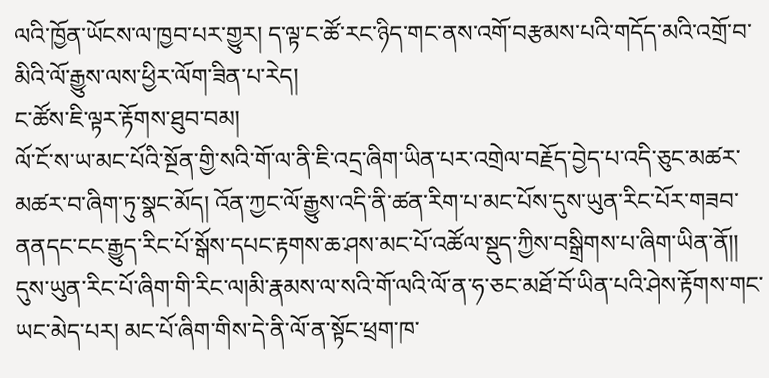ལའི་ཁྱོན་ཡོངས་ལ་ཁྱབ་པར་གྱུར། ད་ལྟ་ང་ཚོ་རང་ཉིད་གང་ནས་འགོ་བརྩམས་པའི་གདོད་མའི་འགྲོ་བ་མིའི་ལོ་རྒྱུས་ལས་ཕྱིར་ལོག་ཟིན་པ་རེད།
ང་ཚོས་ཇི་ལྟར་རྟོགས་ཐུབ་བམ།
ལོ་ངོ་ས་ཡ་མང་པོའི་སྔོན་གྱི་སའི་གོ་ལ་ནི་ཇི་འདྲ་ཞིག་ཡིན་པར་འགྲེལ་བརྗོད་བྱེད་པ་འདི་ཅུང་མཚར་མཚར་བ་ཞིག་ཏུ་སྣང་མོད། འོན་ཀྱང་ལོ་རྒྱུས་འདི་ནི་ཚན་རིག་པ་མང་པོས་དུས་ཡུན་རིང་པོར་གཟབ་ནནདང་ངང་རྒྱུད་རིང་པོ་སྒོས་དཔང་རྟགས་ཆ་ཤས་མང་པོ་འཚོལ་སྡུད་ཀྱིས་བསྒྲིགས་པ་ཞིག་ཡིན་ནོ།། དུས་ཡུན་རིང་པོ་ཞིག་གི་རིང་ལ།མི་རྣམས་ལ་སའི་གོ་ལའི་ལོ་ན་ཧ་ཅང་མཐོ་བོ་ཡིན་པའི་ཤེས་རྟོགས་གང་ཡང་མེད་པར། མང་པོ་ཞིག་གིས་དེ་ནི་ལོ་ན་སྟོང་ཕྲག་ཁ་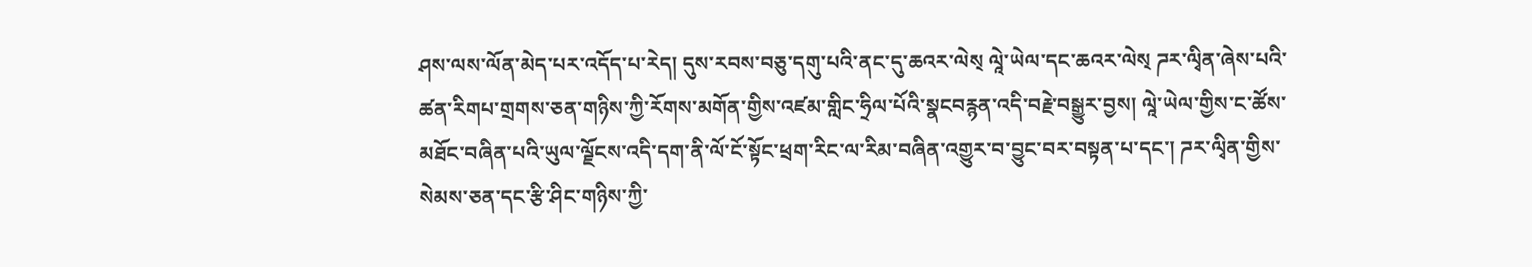ཤས་ལས་ལོན་མེད་པར་འདོད་པ་རེད། དུས་རབས་བཅུ་དགུ་པའི་ནང་དུ་ཆའར་ལེས྄ ལཱེ་ཡེལ་དང་ཆའར་ལེས྄ ཌར་ལྭིན་ཞེས་པའི་ཚན་རིགཔ་གྲགས་ཅན་གཉིས་ཀྱི་རོགས་མགོན་གྱིས་འཛམ་གླིང་ཧྲིལ་པོའི་སྣངབརྙན་འདི་བརྗེ་བསྒྱུར་བྱས། ལཱེ་ཡེལ་གྱིས་ང་ཚོས་མཐོང་བཞིན་པའི་ཡུལ་ལྗོངས་འདི་དག་ནི་ལོ་ངོ་སྟོང་ཕྲག་རིང་ལ་རིམ་བཞིན་འགྱུར་བ་བྱུང་བར་བསྟན་པ་དང་། ཌར་ལྭིན་གྱིས་སེམས་ཅན་དང་རྩི་ཤིང་གཉིས་ཀྱི་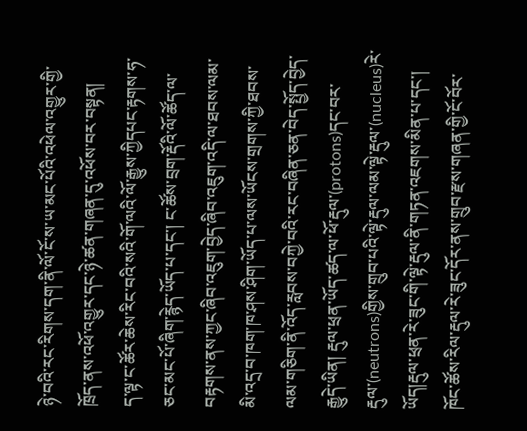ཉེ་བའི་རང་རིགས་དག་ནི་ལོ་ངོ་ས་ཡ་མང་པོའི་འཕེལ་འགྱུར་གྱི་ཁྲོད་ནས་འཕོ་འགྱུར་དང་ཉེ་ཚན་གཞན་དུ་འཕོས་བར་བསྟན།
ད་ལྟ་ང་ཚོར་ཆེས་རིང་བའི་སའི་གོ་ལའི་ལོ་རྒྱུས་ཀྱིདཔང་རྟགས་ཧ་ཅང་མང་པོ་ཞིག་རྙེད་ཡོད་པ་དང་། ང་ཚོས་བྲག་རྡོའི་ལོ་ཚོད་ལ་བརྟགས་ནས་ཀྱང་ཞིབ་འཇུག་བྱེད་ཞིབ་འཇུག་འདི་ལ་ཐབས་ལམ་མི་འདྲ་བ་ཁག་ཁ་ཤས་ཤིག་ཡོད་པ་ལས་ཡོངས་གྲགས་ཀྱི་ཐབས་ལམ་གཅིག་ནི་འོད་རླབས་བཀྱེ་བའི་རང་བཞིན་ཅན་བེད་སྤྱོད་བྱེད་རྒྱུདེ་ཡིན། རྡུལ་ཕྲན་ཡོད་ཚད་ལ་ཕོ་རྡུལ་(protons)དང་བར་རྡུལ་(neutrons)གྱིས་གྲུབ་པའི་ལྟེ་རྡུལ་ལམ་ལྟེ་རྡུལ་(nucleus)རེ་ཡོད།རྡུལ་ཕྲན་རེ་ཟུང་གི་ལྟེ་རྡུལ་ནི་གཏན་འཇགས་མིན་པ་དང་། ཁོང་ཚོས་རིལ་རྡུལ་རེ་ཟུང་དོར་ནས་གྲུབ་རྫས་གཞན་གྱི་ངོ་བོར་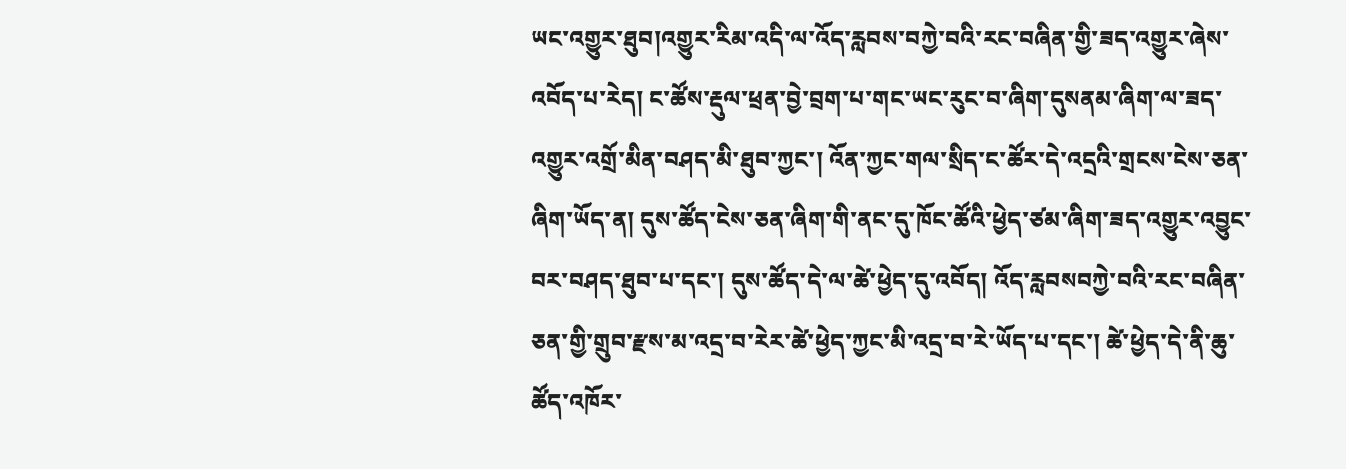ཡང་འགྱུར་ཐུབ།འགྱུར་རིམ་འདི་ལ་འོད་རླབས་བཀྱེ་བའི་རང་བཞིན་གྱི་ཟད་འགྱུར་ཞེས་འབོད་པ་རེད། ང་ཚོས་རྡུལ་ཕྲན་བྱེ་བྲག་པ་གང་ཡང་རུང་བ་ཞིག་དུསནམ་ཞིག་ལ་ཟད་འགྱུར་འགྲོ་མིན་བཤད་མི་ཐུབ་ཀྱང་། འོན་ཀྱང་གལ་སྲིད་ང་ཚོར་དེ་འདྲའི་གྲངས་ངེས་ཅན་ཞིག་ཡོད་ན། དུས་ཚོད་ངེས་ཅན་ཞིག་གི་ནང་དུ་ཁོང་ཚོའི་ཕྱེད་ཙམ་ཞིག་ཟད་འགྱུར་འབྱུང་བར་བཤད་ཐུབ་པ་དང་། དུས་ཚོད་དེ་ལ་ཚེ་ཕྱེད་དུ་འབོད། འོད་རླབསབཀྱེ་བའི་རང་བཞིན་ཅན་གྱི་གྲུབ་རྫས་མ་འདྲ་བ་རེར་ཚེ་ཕྱེད་ཀྱང་མི་འདྲ་བ་རེ་ཡོད་པ་དང་། ཚེ་ཕྱེད་དེ་ནི་ཆུ་ཚོད་འཁོར་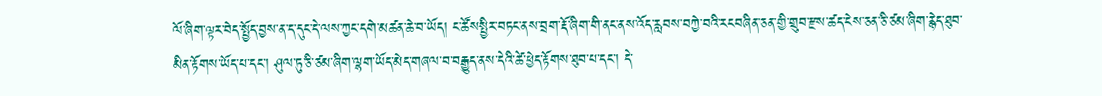ལོ་ཞིག་ལྟར་བེད་སྤྱོད་བྱས་ན་ད་དུང་དེ་ལས་ཀྱང་དགེ་མཚན་ཆེ་བ་ཡོད། ང་ཚོསསྤྱིར་བཏང་ནས་བྲག་རྡོ་ཞིག་གི་ནང་ནས་འོད་རླབས་བཀྱེ་བའི་རངབཞིན་ཅན་གྱི་གྲུབ་རྫས་ཚད་ངེས་ཅན་ཅི་ཙམ་ཞིག་རྙེད་ཐུབ་མིན་རྟོགས་ཡོད་པ་དང་། ཤུལ་ཏུ་ཅི་ཙམ་ཞིག་ལྷག་ཡོད་མེད་གཞལ་བ་བརྒྱུད་ནས་དེའི་ཚེ་ཕྱེད་རྟོགས་ཐུབ་པ་དང་། དེ་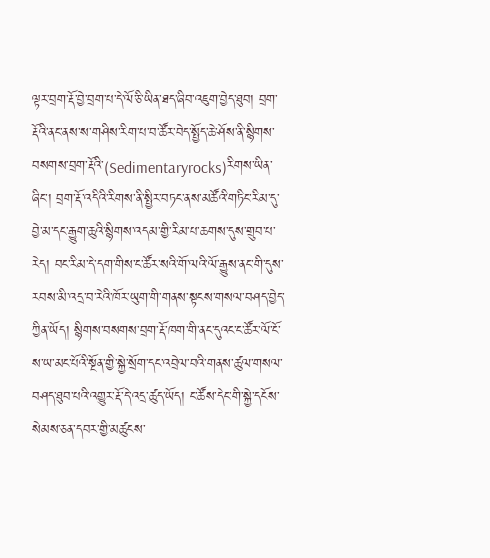ལྟར་བྲག་རྡོ་བྱེ་བྲག་པ་དེ་ལོ་ཅི་ཡིན་ཐད་ཞིབ་འཇུག་བྱེད་ཐུབ། བྲག་རྡོའི་ནང་ནས་ས་གཤིས་རིག་པ་བ་ཚོར་བེད་སྤྱོད་ཆེ་ཤོས་ནི་སྙིགས་བསགས་བྲག་རྡོའི་(Sedimentaryrocks)རིགས་ཡིན་ཞིང་། བྲག་རྡོ་འདིའི་རིགས་ནི་སྤྱིར་བཏང་ནས་མཚོའི་གཏིང་རིམ་དུ་བྱེ་མ་དང་རྒྱུག་ཆུའི་སྙིགས་འདམ་གྱི་རིམ་པ་ཆགས་དུས་གྲུབ་པ་རེད། བང་རིམ་དེ་དག་གིས་ང་ཚོར་སའི་གོ་ལའི་ལོ་རྒྱུས་ནང་གི་དུས་རབས་མི་འདྲ་བ་རེའི་ཁོར་ཡུག་གི་གནས་སྟངས་གསལ་བཤད་བྱེད་ཀྱིན་ཡོད། སྙིགས་བསགས་བྲག་རྡོ་ཁག་གི་ནང་དུའང་ང་ཚོར་ལོ་ངོ་ས་ཡ་མང་པོའི་སྔོན་གྱི་སྐྱེ་སྲོག་དང་འབྲེལ་བའི་གནས་ཚུལ་གསལ་བཤད་ཐུབ་པའི་འགྱུར་རྡོ་དེ་འདྲ་ཚུད་ཡོད། ང་ཚོས་དེང་གི་སྐྱེ་དངོས་སེམས་ཅན་དབར་གྱི་མཚུངས་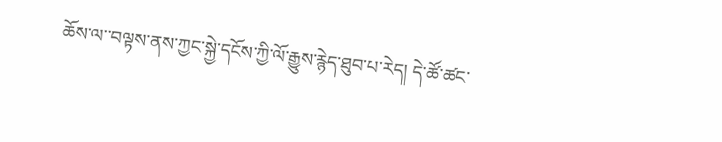ཆོས་ལ་་བལྟས་ནས་ཀྱང་སྐྱེ་དངོས་ཀྱི་ལོ་རྒྱུས་རྙེད་ཐུབ་པ་རེད། དེ་ཚོ་ཚང་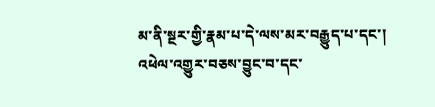མ་ནི་སྔར་གྱི་རྣམ་པ་དེ་ལས་མར་བརྒྱུད་པ་དང་། འཕེལ་འགྱུར་བཅས་བྱུང་བ་དང་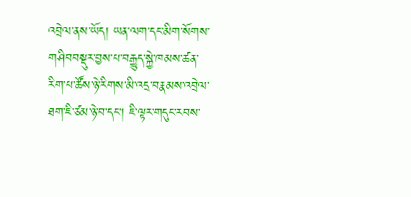འབྲེལ་ནས་ཡོད། ཡན་ལག་དང་མིག་སོགས་གཤིབབསྡུར་བྱས་པ་བརྒྱུད་སྐྱེ་ཁམས་ཚན་རིག་པ་ཚོས་ཉེ་རིགས་མི་འདྲ་བརྣམས་འབྲེལ་ཐག་ཇི་ཙམ་ཉེ་བ་དང་། ཇི་ལྟར་གདུང་རབས་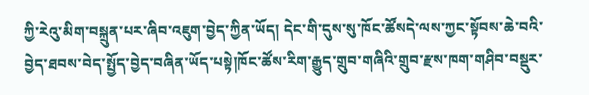ཀྱི་རེའུ་མིག་བསྐྲུན་པར་ཞིབ་འཇུག་བྱེད་ཀྱིན་ཡོད། དེང་གི་དུས་སུ་ཁོང་ཚོསདེ་ལས་ཀྱང་སྟོབས་ཆེ་བའི་བྱེད་ཐབས་བེད་སྤྱོད་བྱེད་བཞིན་ཡོད་པསྟེ།ཁོང་ཚོས་རིག་རྒྱུད་གྲུབ་གཞིའི་གྲུབ་རྫས་ཁག་གཤིབ་བསྡུར་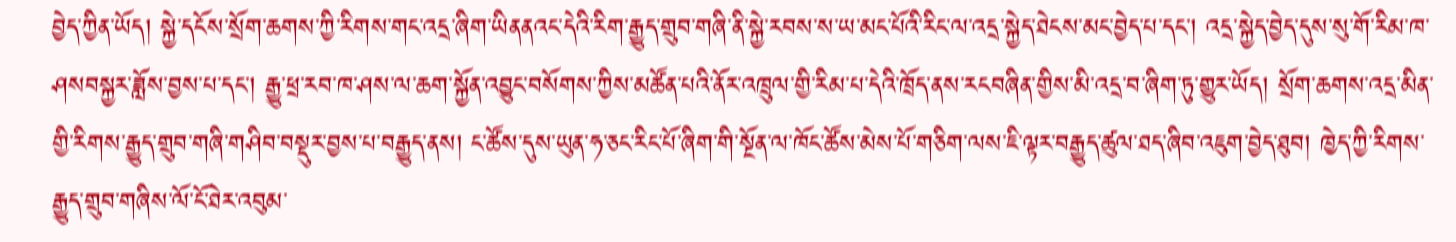བྱེད་ཀྱིན་ཡོད། སྐྱེ་དངོས་སྲོག་ཆགས་ཀྱི་རིགས་གང་འདྲ་ཞིག་ཡིནནའང་དེའི་རིག་རྒྱུད་གྲུབ་གཞི་ནི་སྐྱེ་རབས་ས་ཡ་མང་པོའི་རིང་ལ་འདྲ་སྐྱེད་ཐེངས་མང་བྱེད་པ་དང་། འདྲ་སྐྱེད་བྱེད་དུས་སུ་གོ་རིམ་ཁ་ཤསབསྐྱར་ཟློས་བྱས་པ་དང་། རྒྱུ་ཕྲ་རབ་ཁ་ཤས་ལ་ཆག་སྐྱོན་འབྱུང་བསོགས་ཀྱིས་མཚོན་པའི་ནོར་འཁྲུལ་གྱི་རིམ་པ་དེའི་ཁྲོད་ནས་རངབཞིན་གྱིས་མི་འདྲ་བ་ཞིག་ཏུ་གྱུར་ཡོད། སྲོག་ཆགས་འདྲ་མིན་གྱི་རིགས་རྒྱུད་གྲུབ་གཞི་གཤིབ་བསྡུར་བྱས་པ་བརྒྱུད་ནས། ང་ཚོས་དུས་ཡུན་ཧ་ཅང་རིང་པོ་ཞིག་གི་སྔོན་ལ་ཁོང་ཚོས་མེས་པོ་གཅིག་ལས་ཇི་ལྟར་བརྒྱུད་ཚུལ་ཐད་ཞིབ་འཇུག་བྱེད་ཐུབ། ཁྱེད་ཀྱི་རིགས་རྒྱུད་གྲུབ་གཞིས་ལོ་ངོ་ཐེར་འབུམ་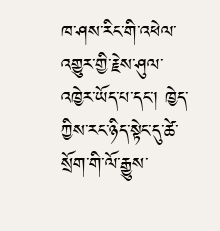ཁ་ཤས་རིང་གི་འཕེལ་འགྱུར་གྱི་རྗེས་ཤུལ་འཁྱེར་ཡོད་པ་དང་། ཁྱེད་ཀྱིས་རང་ཉིད་སྟེང་དུ་ཚེ་སྲོག་གི་ལོ་རྒྱུས་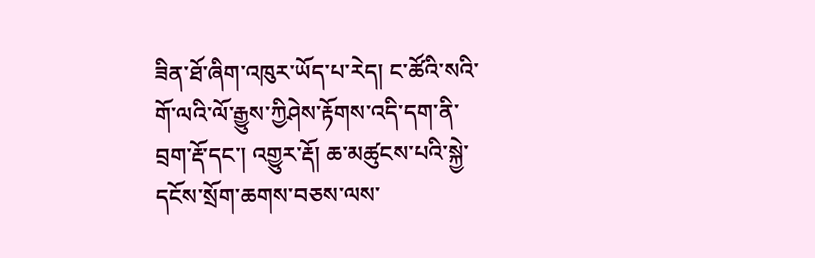ཟིན་ཐོ་ཞིག་འཁུར་ཡོད་པ་རེད། ང་ཚོའི་སའི་གོ་ལའི་ལོ་རྒྱུས་ཀྱིཤེས་རྟོགས་འདི་དག་ནི་བྲག་རྡོ་དང་། འགྱུར་རྡོ། ཆ་མཚུངས་པའི་སྐྱེ་དངོས་སྲོག་ཆགས་བཅས་ལས་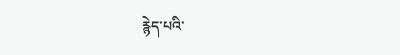རྙེད་པའི་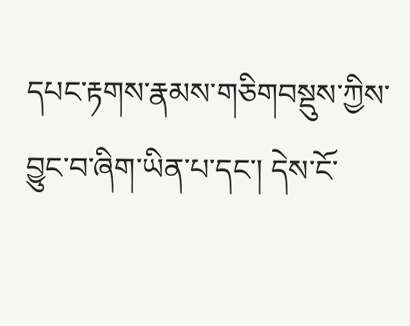དཔང་རྟགས་རྣམས་གཅིགབསྡུས་ཀྱིས་བྱུང་བ་ཞིག་ཡིན་པ་དང་། དེས་ངོ་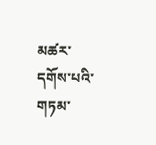མཚར་དགོས་པའི་གཏམ་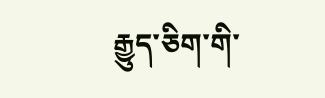རྒྱུད་ཅིག་གི་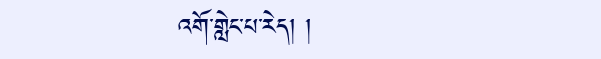འགོ་གླེང་པ་རེད། །